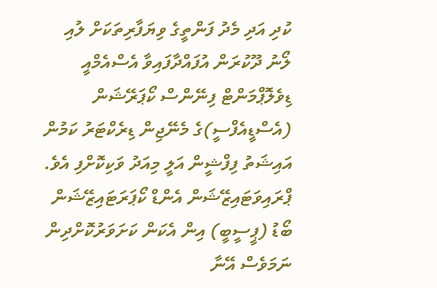ކުދި އަދި މެދު ފަންތީގެ ވިޔަފާރިތަކަށް ލުއި ލޯނު ދޫކުރަން އުފައްދާފައިވާ އެސްއެމްއީ ޑިވެލޮޕްމަންޓް ފިނޭންސް ކޯޕަރޭޝަން (އެސްޑީއެފްސީ)ގެ މެނޭޖިން ޑިރެކްޓަރު ކަމުން އައިޝަތު ފިފްޝީން އަލީ މިއަދު ވަކިކޮށްފި އެވެ.
ޕްރައިވަޓައިޒޭޝަން އެންޑް ކޯޕަރަޓައިޒޭޝަން ބޯޑު (ޕީސީބީ) އިން އެކަން ކަށަވަރުކޮށްދިން ނަމަވެސް އޭނާ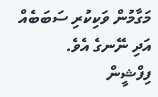މަގާމުން ވަކިކުރި ސަބަބެއް އަދި ނޭނގެ އެވެ.
ފިފްޝީން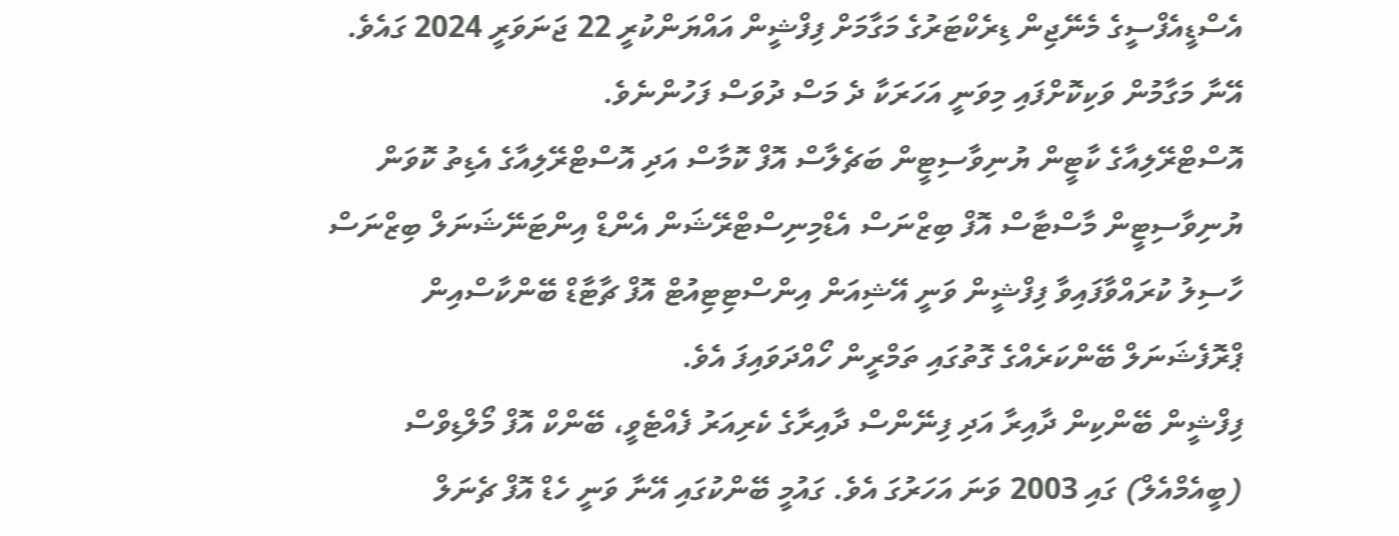އެސްޑީއެފްސީގެ މެނޭޖިން ޑިރެކްޓަރުގެ މަގާމަށް ފިފްޝީން އައްޔަންކުރީ 22 ޖަނަވަރީ 2024 ގައެވެ. އޭނާ މަގާމުން ވަކިކޮށްފައި މިވަނީ އަހަރަކާ ދެ މަސް ދުވަސް ފަހުންނެވެ.
އޮސްޓްރޭލިއާގެ ކާޓީން ޔުނިވާސިޓީން ބަޗެލާސް އޮފް ކޮމާސް އަދި އޮސްޓްރޭލިއާގެ އެޑިތު ކޮވަން ޔުނިވާސިޓީން މާސްޓާސް އޮފް ބިޒްނަސް އެޑްމިނިސްޓްރޭޝަން އެންޑް އިންޓަނޭޝަނަލް ބިޒްނަސް ހާސިލު ކުރައްވާފައިވާ ފިފްޝީން ވަނީ އޭޝިއަން އިންސްޓިޓިއުޓް އޮފް ޗާޓާޑް ބޭންކާސްއިން ޕްރޮފެޝަނަލް ބޭންކަރެއްގެ ގޮތުގައި ތަމްރީން ހޯއްދަވައިފަ އެވެ.
ފިފްޝީން ބޭންކިން ދާއިރާ އަދި ފިނޭންސް ދާއިރާގެ ކެރިއަރު ފެއްޓެވީ، ބޭންކް އޮފް މޯލްޑިވްސް (ބީއެމްއެލް) ގައި 2003 ވަނަ އަހަރުގަ އެވެ. ގައުމީ ބޭންކުގައި އޭނާ ވަނީ ހެޑް އޮފް ޗެނަލް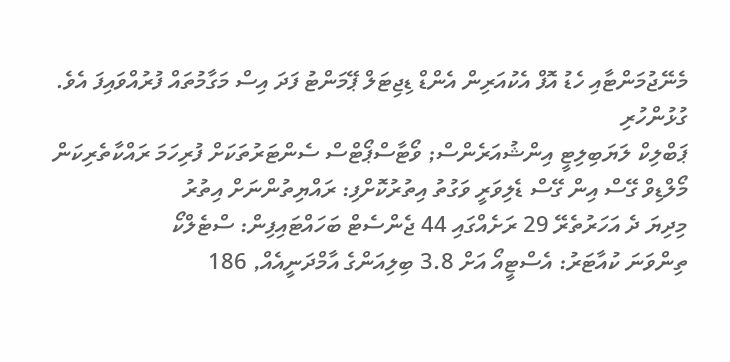މެނޭޖުމަންޓާއި ހެޑު އޮފް އެކުއަރިން އެންޑް ޑިޖިޓަލް ޕޭމަންޓު ފަދަ އިސް މަގާމުތައް ފުރުއްވައިފަ އެވެ.
ގުޅުންހުރި
ޕަބްލިކް ލަޔަބިލިޓީ އިންޝުއަރެންސް; ވޯޓާސްޕޯޓްސް ސެންޓަރުތަކަށް ފުރިހަމަ ރައްކާތެރިކަން
މޯލްޑިވް ގޭސް އިން ގޭސް ޑެލިވަރީ ވަގުތު އިތުރުކޮށްފި: ރައްޔިތުންނަށް އިތުރު
މިދިޔަ ދެ އަހަރުތެރޭ 29 ރަށެއްގައި 44 ޖެންސެޓް ބަހައްޓައިފިން: ސްޓެލްކޯ
ތިންވަނަ ކުއާޓަރު: އެސްޓީއޯ އަށް 3.8 ބިލިއަންގެ އާމްދަނީއެއް, 186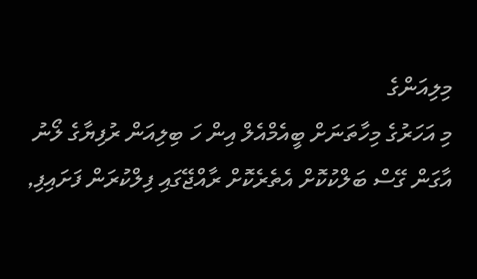މިލިއަންގެ
މި އަހަރުގެ މިހާތަނަށް ބީއެމްއެލް އިން ހަ ބިލިއަން ރުފިޔާގެ ލޯނު
އާގަން ގޭސް ބަލްކުކޮށް އެތެރެކޮށް ރާއްޖޭގައި ފިލްކުރަން ފަށައިފި,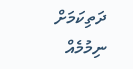ދަތިކަމަށް ނިމުމެއް